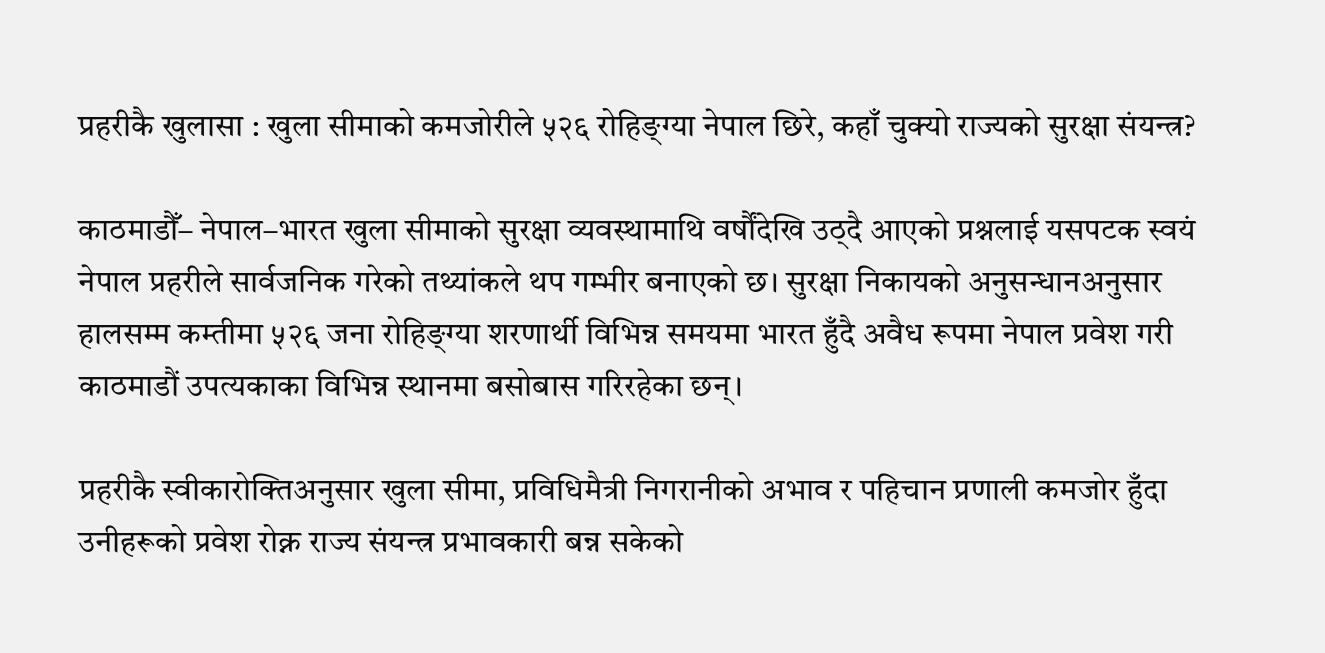प्रहरीकै खुलासा : खुला सीमाको कमजोरीले ५२६ रोहिङ्ग्या नेपाल छिरे, कहाँ चुक्यो राज्यको सुरक्षा संयन्त्र?

काठमाडौँ– नेपाल–भारत खुला सीमाको सुरक्षा व्यवस्थामाथि वर्षौंदेखि उठ्दै आएको प्रश्नलाई यसपटक स्वयं नेपाल प्रहरीले सार्वजनिक गरेको तथ्यांकले थप गम्भीर बनाएको छ। सुरक्षा निकायको अनुसन्धानअनुसार हालसम्म कम्तीमा ५२६ जना रोहिङ्ग्या शरणार्थी विभिन्न समयमा भारत हुँदै अवैध रूपमा नेपाल प्रवेश गरी काठमाडौं उपत्यकाका विभिन्न स्थानमा बसोबास गरिरहेका छन्।

प्रहरीकै स्वीकारोक्तिअनुसार खुला सीमा, प्रविधिमैत्री निगरानीको अभाव र पहिचान प्रणाली कमजोर हुँदा उनीहरूको प्रवेश रोक्न राज्य संयन्त्र प्रभावकारी बन्न सकेको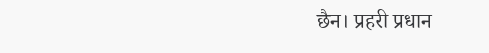छैन। प्रहरी प्रधान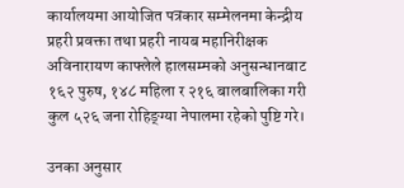कार्यालयमा आयोजित पत्रकार सम्मेलनमा केन्द्रीय प्रहरी प्रवक्ता तथा प्रहरी नायब महानिरीक्षक अविनारायण काफ्लेले हालसम्मको अनुसन्धानबाट १६२ पुरुष, १४८ महिला र २१६ बालबालिका गरी कुल ५२६ जना रोहिङ्ग्या नेपालमा रहेको पुष्टि गरे।

उनका अनुसार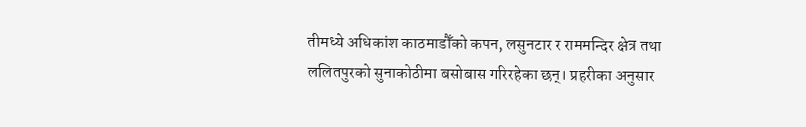तीमध्ये अधिकांश काठमाडौँको कपन, लसुनटार र राममन्दिर क्षेत्र तथा ललितपुरको सुनाकोठीमा बसोबास गरिरहेका छन्। प्रहरीका अनुसार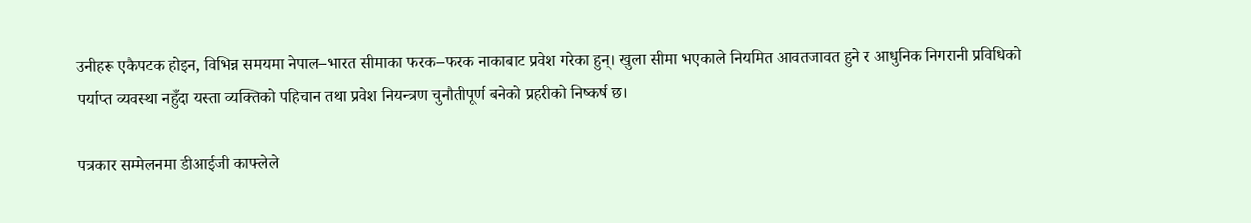उनीहरू एकैपटक होइन, विभिन्न समयमा नेपाल–भारत सीमाका फरक–फरक नाकाबाट प्रवेश गरेका हुन्। खुला सीमा भएकाले नियमित आवतजावत हुने र आधुनिक निगरानी प्रविधिको पर्याप्त व्यवस्था नहुँदा यस्ता व्यक्तिको पहिचान तथा प्रवेश नियन्त्रण चुनौतीपूर्ण बनेको प्रहरीको निष्कर्ष छ।

पत्रकार सम्मेलनमा डीआईजी काफ्लेले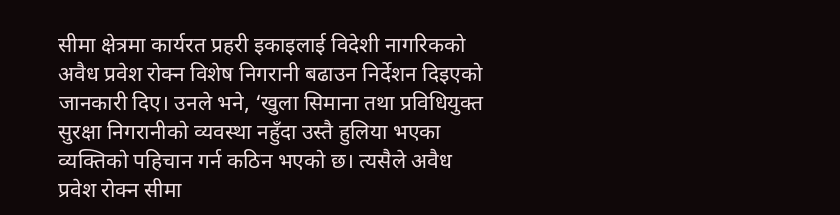सीमा क्षेत्रमा कार्यरत प्रहरी इकाइलाई विदेशी नागरिकको अवैध प्रवेश रोक्न विशेष निगरानी बढाउन निर्देशन दिइएको जानकारी दिए। उनले भने, ‘खुला सिमाना तथा प्रविधियुक्त सुरक्षा निगरानीको व्यवस्था नहुँदा उस्तै हुलिया भएका व्यक्तिको पहिचान गर्न कठिन भएको छ। त्यसैले अवैध प्रवेश रोक्न सीमा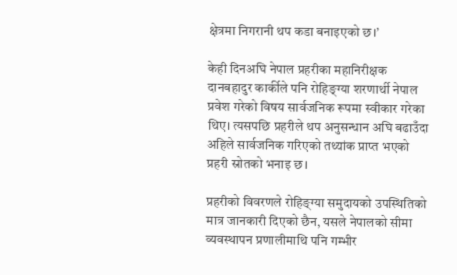क्षेत्रमा निगरानी थप कडा बनाइएको छ।’

केही दिनअघि नेपाल प्रहरीका महानिरीक्षक दानबहादुर कार्कीले पनि रोहिङ्ग्या शरणार्थी नेपाल प्रवेश गरेको विषय सार्वजनिक रूपमा स्वीकार गरेका थिए। त्यसपछि प्रहरीले थप अनुसन्धान अघि बढाउँदा अहिले सार्वजनिक गरिएको तथ्यांक प्राप्त भएको प्रहरी स्रोतको भनाइ छ।

प्रहरीको विवरणले रोहिङ्ग्या समुदायको उपस्थितिको मात्र जानकारी दिएको छैन, यसले नेपालको सीमा व्यवस्थापन प्रणालीमाथि पनि गम्भीर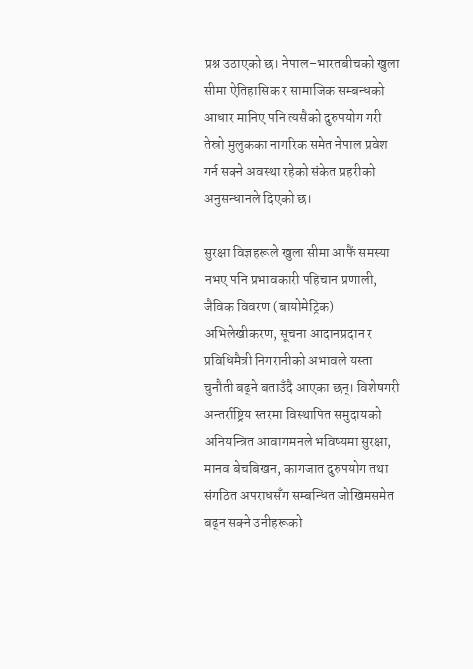प्रश्न उठाएको छ। नेपाल–भारतबीचको खुला सीमा ऐतिहासिक र सामाजिक सम्बन्धको आधार मानिए पनि त्यसैको दुरुपयोग गरी तेस्रो मुलुकका नागरिक समेत नेपाल प्रवेश गर्न सक्ने अवस्था रहेको संकेत प्रहरीको अनुसन्धानले दिएको छ।

सुरक्षा विज्ञहरूले खुला सीमा आफैं समस्या नभए पनि प्रभावकारी पहिचान प्रणाली, जैविक विवरण (बायोमेट्रिक) अभिलेखीकरण, सूचना आदानप्रदान र प्रविधिमैत्री निगरानीको अभावले यस्ता चुनौती बढ्ने बताउँदै आएका छन्। विशेषगरी अन्तर्राष्ट्रिय स्तरमा विस्थापित समुदायको अनियन्त्रित आवागमनले भविष्यमा सुरक्षा, मानव बेचबिखन, कागजात दुरुपयोग तथा संगठित अपराधसँग सम्बन्धित जोखिमसमेत बढ्न सक्ने उनीहरूको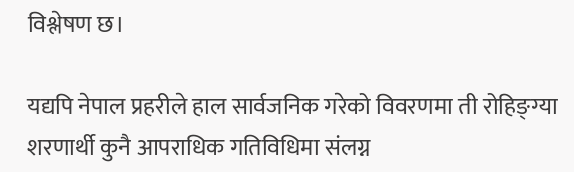विश्लेषण छ।

यद्यपि नेपाल प्रहरीले हाल सार्वजनिक गरेको विवरणमा ती रोहिङ्ग्या शरणार्थी कुनै आपराधिक गतिविधिमा संलग्न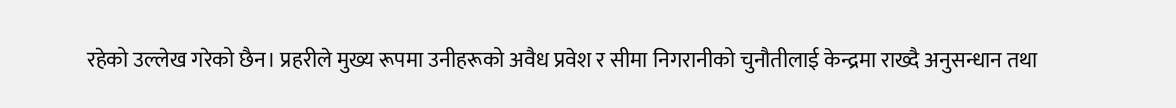रहेको उल्लेख गरेको छैन। प्रहरीले मुख्य रूपमा उनीहरूको अवैध प्रवेश र सीमा निगरानीको चुनौतीलाई केन्द्रमा राख्दै अनुसन्धान तथा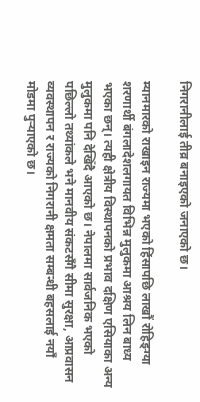निगरानीलाई तीव्र बनाइएको जनाएको छ।

म्यानमारको राखाइन राज्यमा भएको हिंसापछि लाखौं रोहिङ्ग्या शरणार्थी बंगलादेशलगायत विभिन्न मुलुकमा आश्रय लिन बाध्य भएका छन्। त्यही क्षेत्रीय विस्थापनको प्रभाव दक्षिण एसियाका अन्य मुलुकमा पनि देखिँदै आएको छ। नेपालमा सार्वजनिक भएको पछिल्लो तथ्यांकले भने मानवीय संकटसँगै सीमा सुरक्षा, आप्रवासन व्यवस्थापन र राज्यको निगरानी क्षमता सम्बन्धी बहसलाई नयाँ मोडमा पुर्‍याएको छ।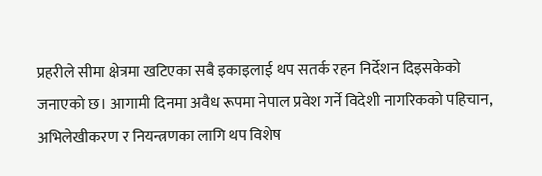प्रहरीले सीमा क्षेत्रमा खटिएका सबै इकाइलाई थप सतर्क रहन निर्देशन दिइसकेको जनाएको छ। आगामी दिनमा अवैध रूपमा नेपाल प्रवेश गर्ने विदेशी नागरिकको पहिचान, अभिलेखीकरण र नियन्त्रणका लागि थप विशेष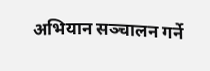अभियान सञ्चालन गर्ने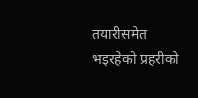तयारीसमेत भइरहेको प्रहरीको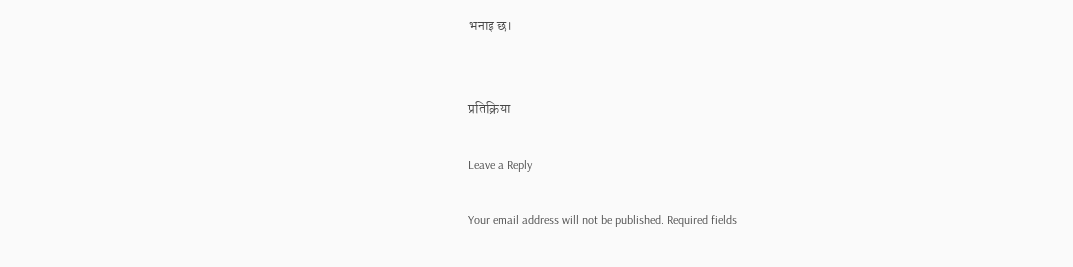भनाइ छ।


प्रतिक्रिया

Leave a Reply

Your email address will not be published. Required fields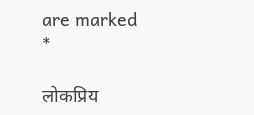are marked *

लोकप्रिय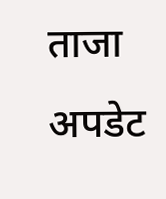ताजा अपडेट